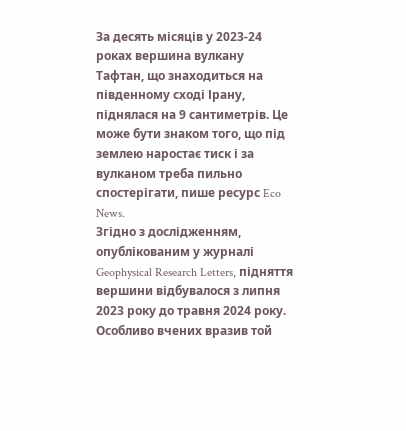За десять місяців у 2023-24 роках вершина вулкану Тафтан, що знаходиться на південному сході Ірану, піднялася на 9 сантиметрів. Це може бути знаком того, що під землею наростає тиск і за вулканом треба пильно спостерігати, пише ресурс Eco News.
Згідно з дослідженням, опублікованим у журналі Geophysical Research Letters, підняття вершини відбувалося з липня 2023 року до травня 2024 року. Особливо вчених вразив той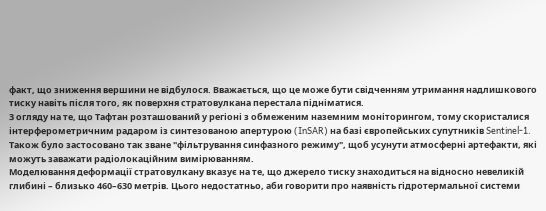факт, що зниження вершини не відбулося. Вважається, що це може бути свідченням утримання надлишкового тиску навіть після того, як поверхня стратовулкана перестала підніматися.
З огляду на те, що Тафтан розташований у регіоні з обмеженим наземним моніторингом, тому скористалися інтерферометричним радаром із синтезованою апертурою (InSAR) на базі європейських супутників Sentinel-1. Також було застосовано так зване "фільтрування синфазного режиму", щоб усунути атмосферні артефакти, які можуть заважати радіолокаційним вимірюванням.
Моделювання деформації стратовулкану вказує на те, що джерело тиску знаходиться на відносно невеликій глибині – близько 460–630 метрів. Цього недостатньо, аби говорити про наявність гідротермальної системи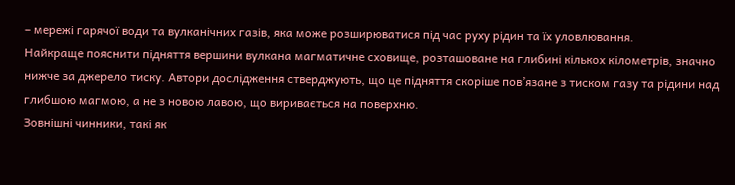– мережі гарячої води та вулканічних газів, яка може розширюватися під час руху рідин та їх уловлювання.
Найкраще пояснити підняття вершини вулкана магматичне сховище, розташоване на глибині кількох кілометрів, значно нижче за джерело тиску. Автори дослідження стверджують, що це підняття скоріше пов’язане з тиском газу та рідини над глибшою магмою, а не з новою лавою, що виривається на поверхню.
Зовнішні чинники, такі як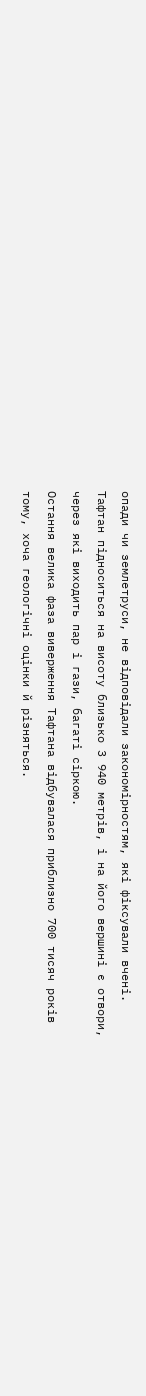опади чи землетруси, не відповідали закономірностям, які фіксували вчені.
Тафтан підноситься на висоту близько 3 940 метрів, і на його вершині є отвори, через які виходить пар і гази, багаті сіркою.
Остання велика фаза виверження Тафтана відбувалася приблизно 700 тисяч років тому, хоча геологічні оцінки й різняться.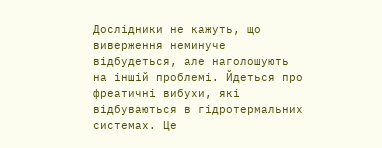Дослідники не кажуть, що виверження неминуче відбудеться, але наголошують на іншій проблемі. Йдеться про фреатичні вибухи, які відбуваються в гідротермальних системах. Це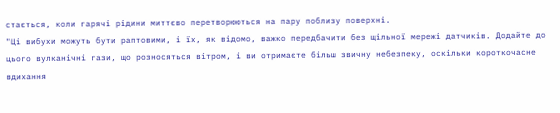стається, коли гарячі рідини миттєво перетворюються на пару поблизу поверхні.
"Ці вибухи можуть бути раптовими, і їх, як відомо, важко передбачити без щільної мережі датчиків. Додайте до цього вулканічні гази, що розносяться вітром, і ви отримаєте більш звичну небезпеку, оскільки короткочасне вдихання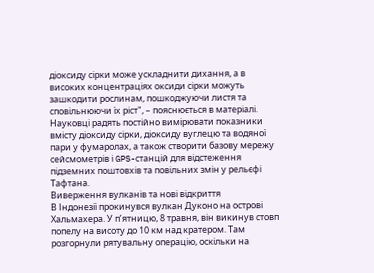діоксиду сірки може ускладнити дихання, а в високих концентраціях оксиди сірки можуть зашкодити рослинам, пошкоджуючи листя та сповільнюючи їх ріст", – пояснюється в матеріалі.
Науковці радять постійно вимірювати показники вмісту діоксиду сірки, діоксиду вуглецю та водяної пари у фумаролах, а також створити базову мережу сейсмометрів і GPS-станцій для відстеження підземних поштовхів та повільних змін у рельєфі Тафтана.
Виверження вулканів та нові відкриття
В Індонезії прокинувся вулкан Дукoно на острові Хальмахера. У пʼятницю, 8 травня, він викинув стовп попелу на висоту до 10 км над кратером. Там розгорнули рятувальну операцію, оскільки на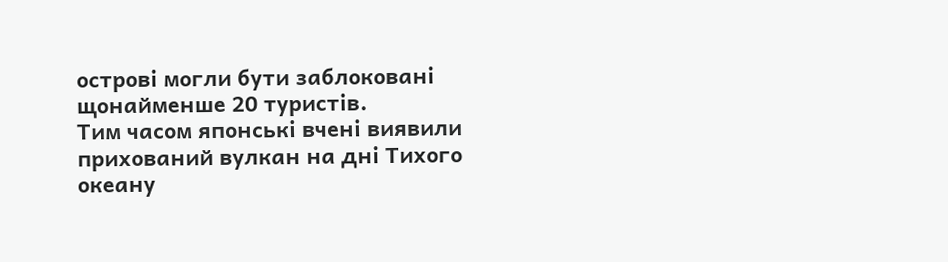острові могли бути заблоковані щонайменше 20 туристів.
Тим часом японські вчені виявили прихований вулкан на дні Тихого океану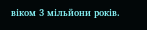віком 3 мільйони років.